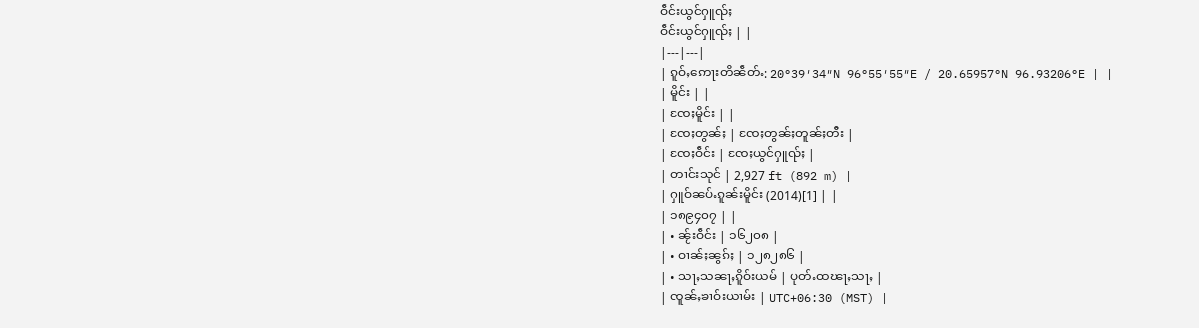ဝဵင်းယွင်ႁူၺ်ႈ
ဝဵင်းယွင်ႁူၺ်ႈ | |
|---|---|
| ၵူဝ်ႇဢေႃးတိၼဵတ်ႉ: 20°39′34″N 96°55′55″E / 20.65957°N 96.93206°E | |
| မိူင်း | |
| ၸႄႈမိူင်း | |
| ၸႄႈတွၼ်ႈ | ၸႄႈတွၼ်ႈတူၼ်ႈတီး |
| ၸႄႈဝဵင်း | ၸႄႈယွင်ႁူၺ်ႈ |
| တၢင်းသုင် | 2,927 ft (892 m) |
| ႁူဝ်ၼပ်ႉၵူၼ်းမိူင်း (2014)[1] | |
| ၁၈၉၄၀၇ | |
| • ၼႂ်းဝဵင်း | ၁၆၂၀၈ |
| • ဝၢၼ်ႈၼွၵ်ႈ | ၁၂၈၂၈၆ |
| • သႃႇသၼႃႇၵိူဝ်းယမ် | ပုတ်ႉထၽႃႇသႃႇ |
| ၸူၼ်ႇၶၢဝ်းယၢမ်း | UTC+06:30 (MST) |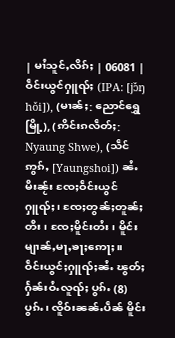| မၢႆသူင်ႇလိၵ်ႈ | 06081 |
ဝဵင်းယွင်ႁူၺ်ႈ (IPA: [jɔ̌ŋ hǒi]), (မၢၼ်ႈ: ညောင်ရွှေမြို့), (ဢိင်းၵလဵတ်ႈ: Nyaung Shwe), (သဵင်ဢွၵ်ႇ [Yaungshoi]) ၼႆႉ မီးၼႂ်း ၸႄႈဝဵင်းယွင်ႁူၺ်ႈ၊ ၸႄႈတွၼ်ႈတူၼ်ႈတီး၊ ၸႄႈမိူင်းတႆး၊ မိူင်းမျၢၼ်ႇမႃႇၶႃႈဢေႃႈ။
ဝဵင်းယွင်ႈႁူၺ်ႈၼႆႉ ၽွတ်ႈႁႅၼ်းဝႆႉလူၺ်ႈ ပွၵ်ႉ (8) ပွၵ်ႉ၊ ၸိူဝ်းၼၼ်ႉပဵၼ် မိူင်း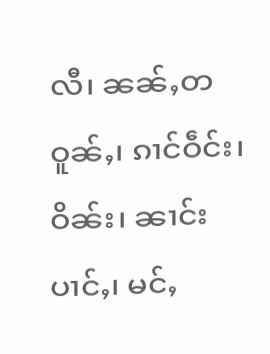လီ၊ ၼၼ်ႇတဝူၼ်ႇ၊ ၵၢင်ဝဵင်း၊ ဝိၼ်း၊ ၼၢင်းပၢင်ႇ၊ မင်ႇ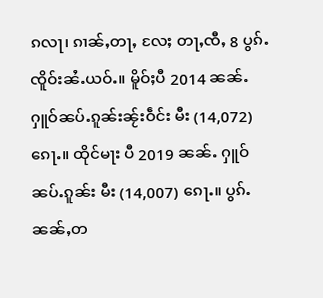ၵလႃ၊ ၵၢၼ်ႇတႃႇ လႄႈ တႃႇၸီႇ 8 ပွၵ်ႉၸိူဝ်းၼႆႉယဝ်ႉ။ မိူဝ်ႈပီ 2014 ၼၼ်ႉ ႁူဝ်ၼပ်ႉၵူၼ်းၼႂ်းဝဵင်း မီး (14,072) ၵေႃႉ။ ထိုင်မႃး ပီ 2019 ၼၼ်ႉ ႁူဝ်ၼပ်ႉၵူၼ်း မီး (14,007) ၵေႃႉ။ ပွၵ်ႉၼၼ်ႇတ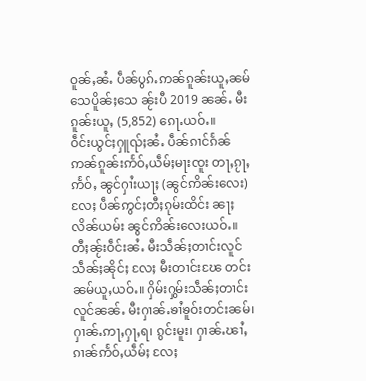ဝူၼ်ႇၼႆႉ ပဵၼ်ပွၵ်ႉဢၼ်ၵူၼ်းယူႇၼမ်သေပိူၼ်ႈသေ ၼႂ်းပီ 2019 ၼၼ်ႉ မီးၵူၼ်းယူႇ (5,852) ၵေႃႉယဝ်ႉ။
ဝဵင်းယွင်ႈႁူၺ်ႈၼႆႉ ပဵၼ်ၵၢင်ၵႅၼ် ဢၼ်ၵူၼ်းဢႅဝ်ႇယဵမ်ႈမႃးၸူး တႃႇၵႂႃႇဢႅဝ်ႇ ၼွင်ႁၢႆးယႃႈ (ၼွင်ဢိၼ်းလေး) လႄႈ ပဵၼ်ဢွင်ႈတီႈၵုမ်းထိင်း ၼႃႈလိၼ်ယမ်း ၼွင်ဢိၼ်းလေးယဝ်ႉ။ တီႈၼႂ်းဝဵင်းၼႆႉ မီးသဵၼ်ႈတၢင်းလူင် သဵၼ်ႈၼိုင်ႈ လႄႈ မီးတၢင်းၽႄ တင်းၼမ်ယူႇယဝ်ႉ။ ႁိမ်းႁွမ်းသဵၼ်ႈတၢင်းလူင်ၼၼ်ႉ မီးႁၢၼ်ႉၶၢႆၶူဝ်းတင်းၼမ်၊ ႁၢၼ်ႉဢႃႇႁႃႇရ၊ ၵွင်းမူး၊ ႁၢၼ်ႉၽၢႆႇၵၢၼ်ဢႅဝ်ႇယဵမ်ႈ လႄႈ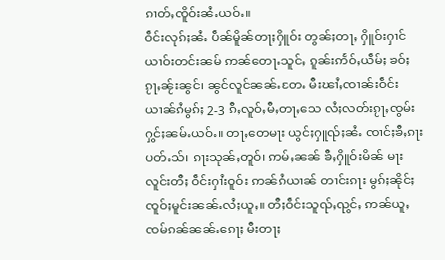ၵၢတ်ႇၸိူဝ်းၼႆႉယဝ်ႉ။
ဝဵင်းလုၵ်ႈၼႆႉ ပဵၼ်မိူၼ်တႃႈႁိူဝ်း တွၼ်ႈတႃႇ ႁိူဝ်းႁၢင်ယၢဝ်းတင်းၼမ် ဢၼ်တေႃႉသူင်ႇ ၵူၼ်းဢႅဝ်ႇယဵမ်ႈ ၶဝ်ႈၵႂႃႇၼႂ်းၼွင်၊ ၼွင်လူင်ၼၼ်ႉတႄႉ မီးၽၢႆႇၸၢၼ်းဝဵင်း ယၢၼ်ၵႆမွၵ်ႈ 2-3 ၵီႇလူဝ်ႇမီႇတႃႇသေ လႆႈလတ်းၵႂႃႇၸွမ်း ႁွင်ႈၼမ်ႉယဝ်ႉ။ တႃႇတေမႃး ယွင်ႈႁူၺ်ႈၼႆႉ ၸၢင်ႈၶီႇၵႃးပတ်ႉသ်၊ ၵႃးသုၼ်ႇတူဝ်၊ ဢမ်ႇၼၼ် ၶီႇႁိူဝ်းမိၼ် မႃးလူင်းတီႈ ဝဵင်းႁၢႆးဝူဝ်း ဢၼ်ၵႆယၢၼ် တၢင်းၵႃး မွၵ်ႈၼိုင်ႈၸူဝ်ႈမူင်းၼၼ်ႉလႆႈယူႇ။ တီႈဝဵင်းသူၺ်ႇၺွင်ႇ ဢၼ်ယူႇၸမ်ၵၼ်ၼၼ်ႉၵေႃႈ မီးတႃႈ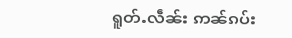ရူတ်ႉလဵၼ်း ဢၼ်ၵပ်း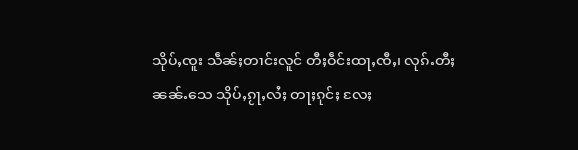သိုပ်ႇၸူး သဵၼ်ႈတၢင်းလူင် တီႈဝဵင်းထႃႇၸီႇ၊ လုၵ်ႉတီႈၼၼ်ႉသေ သိုပ်ႇၵႂႃႇလႆႈ တႃႈၵုင်ႈ လႄႈ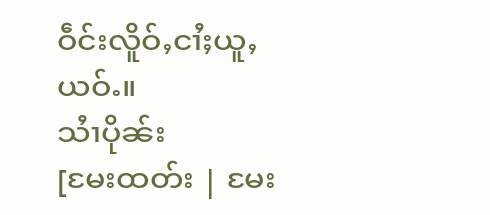ဝဵင်းလိူဝ်ႇငၢႆႈယူႇယဝ်ႉ။
သႆၢပိုၼ်း
[မႄးထတ်း | မႄး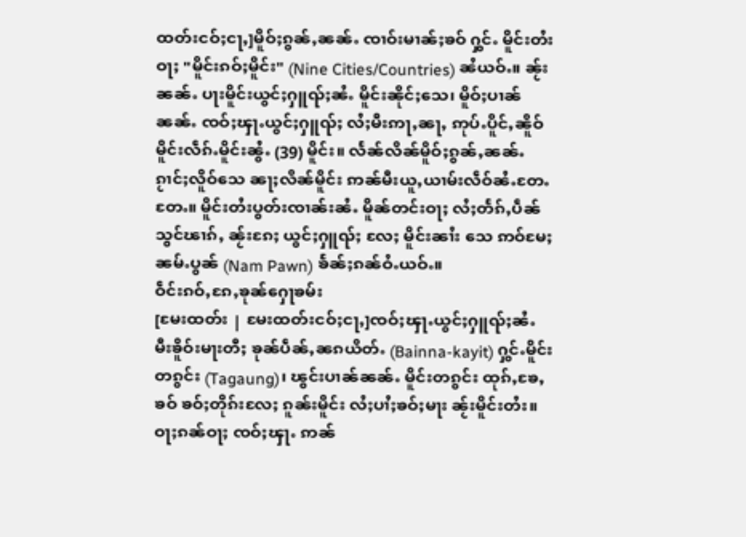ထတ်းငဝ်ႈငႃႇ]မိူဝ်ႈၵွၼ်ႇၼၼ်ႉ ၸၢဝ်းမၢၼ်ႈၶဝ် ႁွင်ႉ မိူင်းတႆးဝႃႈ "မိူင်းၵဝ်ႈမိူင်း" (Nine Cities/Countries) ၼႆယဝ်ႉ။ ၼႂ်းၼၼ်ႉ ပႃးမိူင်းယွင်ႈႁူၺ်ႈၼႆႉ မိူင်းၼိုင်ႈသေ၊ မိူဝ်ႈပၢၼ်ၼၼ်ႉ ၸဝ်ႈၾႃႉယွင်ႈႁူၺ်ႈ လႆႈမီးဢႃႇၼႃႇ ဢုပ်ႉပိူင်ႇၼိူဝ် မိူင်းလဵၵ်ႉမိူင်းၼွႆႉ (39) မိူင်း။ လႅၼ်လိၼ်မိူဝ်ႈၵွၼ်ႇၼၼ်ႉ ၵႂၢင်ႈလိူဝ်သေ ၼႃႈလိၼ်မိူင်း ဢၼ်မီးယူႇယၢမ်းလဵဝ်ၼႆႉတႄႉတႄႉ။ မိူင်းတႆးပွတ်းၸၢၼ်းၼႆႉ မိူၼ်တင်းဝႃႈ လႆႈတႅၵ်ႇပဵၼ်သွင်ၽၢၵ်ႇ ၼႂ်းၵႄႈ ယွင်ႈႁူၺ်ႈ လႄႈ မိူင်းၼၢႆး သေ ဢဝ်မႄႈၼမ်ႉပွၼ် (Nam Pawn) ၶႅၼ်ႈၵၼ်ဝႆႉယဝ်ႉ။
ဝဵင်းၵဝ်ႇၵႄႇၶုၼ်ႁေႃၶမ်း
[မႄးထတ်း | မႄးထတ်းငဝ်ႈငႃႇ]ၸဝ်ႈၾႃႉယွင်ႈႁူၺ်ႈၼႆႉ မီးၶိူဝ်းမႃးတီႈ ၶုၼ်ပဵၼ်ႇၼၵယိတ်ႉ (Bainna-kayit) ႁွင်ႉမိူင်းတၵွင်း (Tagaung)၊ ၽွင်းပၢၼ်ၼၼ်ႉ မိူင်းတၵွင်း ထုၵ်ႇၶႄႇၶဝ် ၶဝ်ႈတိုၵ်းလႄႈ ၵူၼ်းမိူင်း လႆႈပၢႆႈၶဝ်ႈမႃး ၼႂ်းမိူင်းတႆး။ ဝႃႈၵၼ်ဝႃႈ ၸဝ်ႈၾႃႉ ဢၼ်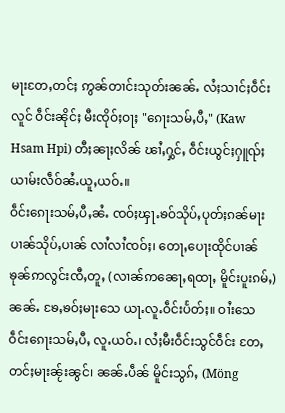မႃးတႄႇတင်ႈ ဢွၼ်တၢင်းသုတ်းၼၼ်ႉ လႆႈသၢင်ႈဝဵင်းလူင် ဝဵင်းၼိုင်ႈ မီးၸိုဝ်ႈဝႃႈ "ၵေႃးသမ်ႇပီႇ" (Kaw Hsam Hpi) တီႈၼႃႈလိၼ် ၽၢႆႇႁွင်ႇ ဝဵင်းယွင်ႈႁူၺ်ႈ ယၢမ်းလဵဝ်ၼႆႉယူႇယဝ်ႉ။
ဝဵင်းၵေႃးသမ်ႇပီႇၼႆႉ ၸဝ်ႈၾႃႉၶဝ်သိုပ်ႇပုတ်ႈၵၼ်မႃးပၢၼ်သိုပ်ႇပၢၼ် လၢႆလၢႆၸဝ်ႈ၊ တေႃႇပေႃးထိုင်ပၢၼ် ၶုၼ်ဢလွင်းၸီႇတူႇ (လၢၼ်ဢၼေႃႇရထႃႇ မိူင်းပူးၵမ်ႇ) ၼၼ်ႉ ၶႄႇၶဝ်ႈမႃးသေ ယႃႉလူႉဝဵင်းပႅတ်ႈ။ ဝၢႆးသေ ဝဵင်းၵေႃးသမ်ႇပီႇ လူႉယဝ်ႉ၊ လႆႈမီးဝဵင်းသွင်ဝဵင်း တႄႇတင်ႈမႃးၼႂ်းၼွင်၊ ၼၼ်ႉပဵၼ် မိူင်းသွၵ်ႇ (Möng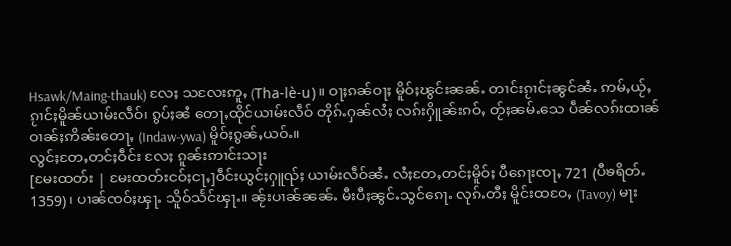Hsawk/Maing-thauk) လႄႈ သလႄးဢူႇ (Tha-lè-u)။ ဝႃႈၵၼ်ဝႃႈ မိူဝ်ႈၽွင်းၼၼ်ႉ တၢင်းၵႂၢင်ႈၼွင်ၼႆႉ ဢမ်ႇယႂ်ႇၵႂၢင်ႈမိူၼ်ယၢမ်းလဵဝ်၊ ၵွပ်ႈၼႆ တေႃႇထိုင်ယၢမ်းလဵဝ် တိုၵ်ႉႁၼ်လႆႈ လၵ်းႁိူၼ်းၵဝ်ႇ တႂ်ႈၼမ်ႉသေ ပဵၼ်လၵ်းထၢၼ် ဝၢၼ်ႈဢိၼ်းတေႃႇ (Indaw-ywa) မိူဝ်ႈၵွၼ်ႇယဝ်ႉ။
လွင်ႈတႄႇတင်ႈဝဵင်း လႄႈ ၵူၼ်းဢၢင်းသႃး
[မႄးထတ်း | မႄးထတ်းငဝ်ႈငႃႇ]ဝဵင်းယွင်ႈႁူၺ်ႈ ယၢမ်းလဵဝ်ၼႆႉ လႆႈတႄႇတင်ႈမိူဝ်ႈ ပီၵေႃးၸႃႇ 721 (ပီၶရိတ်ႉ 1359)၊ ပၢၼ်ၸဝ်ႈၾႃႉ သိူဝ်သႅင်ၾႃႉ။ ၼႂ်းပၢၼ်ၼၼ်ႉ မီးပီႈၼွင်ႉသွင်ၵေႃႉ လုၵ်ႉတီႈ မိူင်းထဝႄႇ (Tavoy) မႃး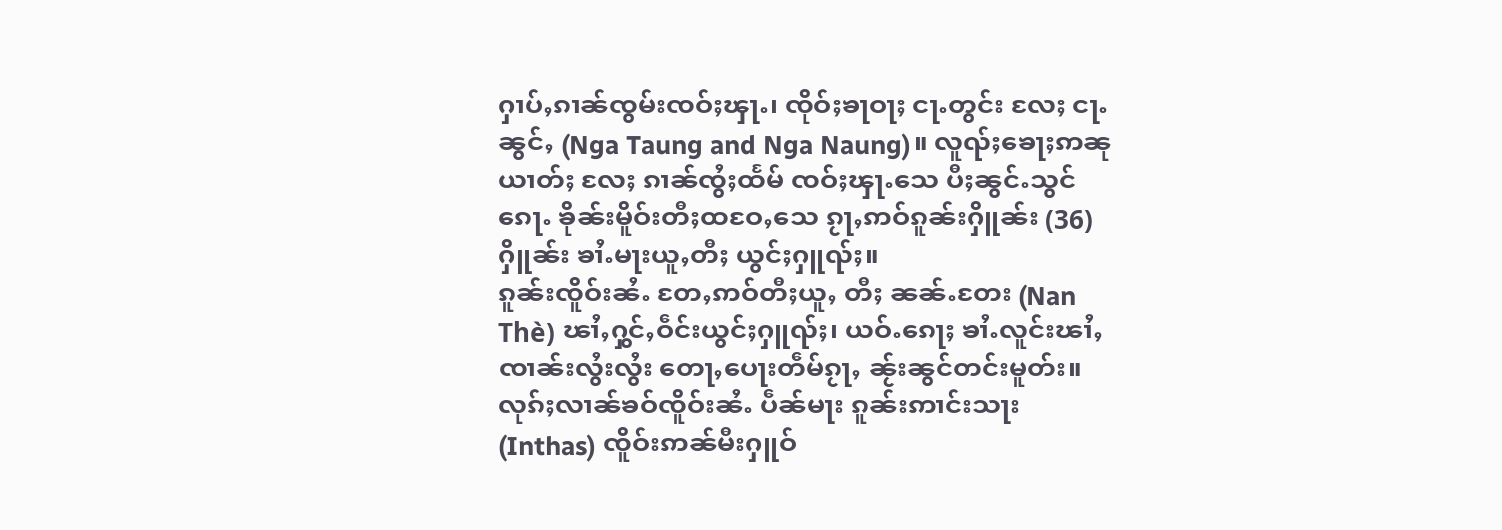ႁၢပ်ႇၵၢၼ်ၸွမ်းၸဝ်ႈၾႃႉ၊ ၸိုဝ်ႈၶႃဝႃႈ ငႃႉတွင်း လႄႈ ငႃႉၼွင်ႇ (Nga Taung and Nga Naung)။ လူၺ်ႈၶေႃႈဢၼုယၢတ်ႈ လႄႈ ၵၢၼ်ၸွႆႈထႅမ် ၸဝ်ႈၾႃႉသေ ပီႈၼွင်ႉသွင်ၵေႃႉ ၶိုၼ်းမိူဝ်းတီႈထဝႄႇသေ ၵႂႃႇဢဝ်ၵူၼ်းႁိူၼ်း (36) ႁိူၼ်း ၶၢႆႉမႃးယူႇတီႈ ယွင်ႈႁူၺ်ႈ။
ၵူၼ်းၸိူဝ်းၼႆႉ တႄႇဢဝ်တီႈယူႇ တီႈ ၼၼ်ႉတႄး (Nan Thè) ၽၢႆႇႁွင်ႇဝဵင်းယွင်ႈႁူၺ်ႈ၊ ယဝ်ႉၵေႃႈ ၶၢႆႉလူင်းၽၢႆႇၸၢၼ်းလွႆးလွႆး တေႃႇပေႃးတဵမ်ၵႂႃႇ ၼႂ်းၼွင်တင်းမူတ်း။ လုၵ်ႈလၢၼ်ၶဝ်ၸိူဝ်းၼႆႉ ပဵၼ်မႃး ၵူၼ်းဢၢင်းသႃး (Inthas) ၸိူဝ်းဢၼ်မီးႁူဝ်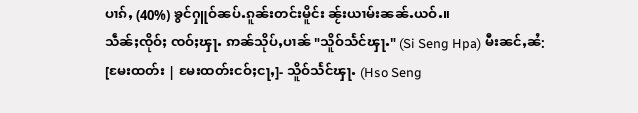ပၢၵ်ႇ (40%) ၶွင်ႁူဝ်ၼပ်ႉၵူၼ်းတင်းမိူင်း ၼႂ်းယၢမ်းၼၼ်ႉယဝ်ႉ။
သဵၼ်ႈၸိုဝ်ႈ ၸဝ်ႈၾႃႉ ဢၼ်သိုပ်ႇပၢၼ် "သိူဝ်သႅင်ၾႃႉ" (Si Seng Hpa) မီးၼင်ႇၼႆ:
[မႄးထတ်း | မႄးထတ်းငဝ်ႈငႃႇ]- သိူဝ်သႅင်ၾႃႉ (Hso Seng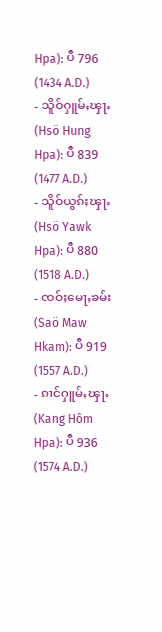Hpa): ပီ 796 (1434 A.D.)
- သိူဝ်ႁူမ်ႇၾႃႉ (Hsö Hung Hpa): ပီ 839 (1477 A.D.)
- သိူဝ်ယွၵ်ႈၾႃႉ (Hsö Yawk Hpa): ပီ 880 (1518 A.D.)
- ၸဝ်ႈမေႃႇၶမ်း (Saö Maw Hkam): ပီ 919 (1557 A.D.)
- ၵၢင်ႁူမ်ႇၾႃႉ (Kang Hôm Hpa): ပီ 936 (1574 A.D.)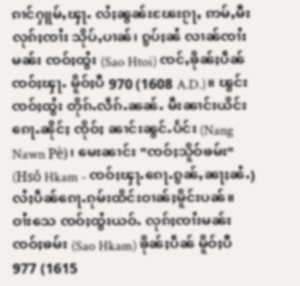ၵၢင်ႁူမ်ႇၾႃႉ လႆႈၼွၼ်းၽႄးၵႂႃႇ ဢမ်ႇမီးလုၵ်ႈၸၢႆး သိုပ်ႇပၢၼ်၊ ၵွပ်ႈၼႆ လၢၼ်ၸၢႆးမၼ်း ၸဝ်ႈထွႆး (Sao Htoi) ၸင်ႇၶိုၼ်ႈပဵၼ်ၸဝ်ႈၾႃႉ မိူဝ်ႈပီ 970 (1608 A.D.)။ ၽွင်းၸဝ်ႈထွႆး တိုၵ်ႉလဵၵ်ႉၼၼ်ႉ မီးၼၢင်းယိင်းၵေႃႉၼိုင်ႈ ၸိုဝ်ႈ ၼၢင်းၼွင်ႉပႅင်း (Nang Nawn Pè)၊ မေးၼၢင်း "ၸဝ်ႈသိူဝ်ၶမ်း" (Hsô Hkam - ၸဝ်ႈၾႃႉၵေႃႉၵွၼ်ႇၼႃႈၼႆႉ) လႆႈပဵၼ်ၵေႃႉၵုမ်းထိင်းဝၢၼ်ႈမိူင်းပၼ်။
ဝၢႆးသေ ၸဝ်ႈထွႆးယဝ်ႉ လုၵ်ႈၸၢႆးမၼ်း ၸဝ်ႈၶမ်း (Sao Hkam) ၶိုၼ်ႈပဵၼ် မိူဝ်ႈပီ 977 (1615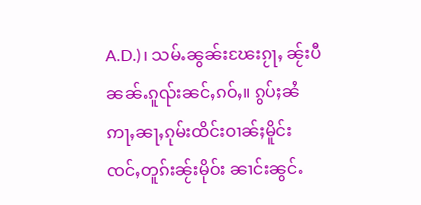A.D.)၊ သမ်ႉၼွၼ်းၽႄးၵႂႃႇ ၼႂ်းပီၼၼ်ႉၵူၺ်းၼင်ႇၵဝ်ႇ။ ၵွပ်ႈၼႆ ဢႃႇၼႃႇၵုမ်းထိင်းဝၢၼ်ႈမိူင်း ၸင်ႇတူၵ်းၼႂ်းမိုဝ်း ၼၢင်းၼွင်ႉ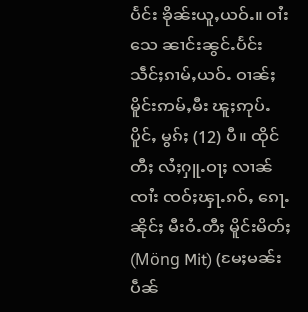ပႅင်း ၶိုၼ်းယူႇယဝ်ႉ။ ဝၢႆးသေ ၼၢင်းၼွင်ႉပႅင်း သဵင်ႈၵၢမ်ႇယဝ်ႉ ဝၢၼ်ႈမိူင်းဢမ်ႇမီး ၽူႈဢုပ်ႉပိူင်ႇ မွၵ်ႈ (12) ပီ။ ထိုင်တီႈ လႆႈႁူႉဝႃႈ လၢၼ်ၸၢႆး ၸဝ်ႈၾႃႉၵဝ်ႇ ၵေႃႉၼိုင်ႈ မီးဝႆႉတီႈ မိူင်းမိတ်ႈ (Möng Mit) (မႄႈမၼ်းပဵၼ်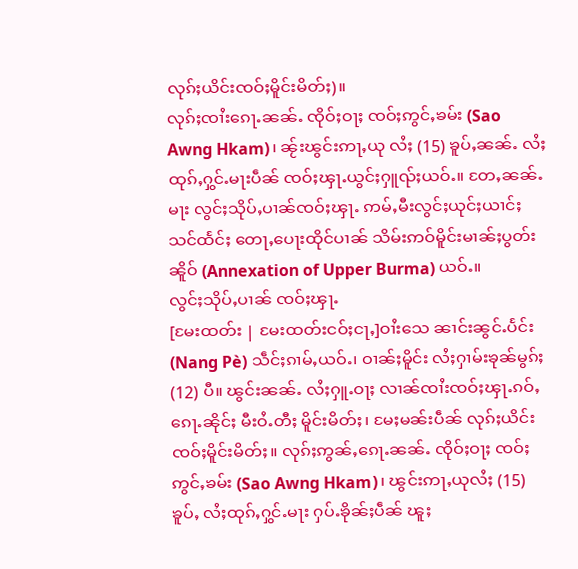လုၵ်ႈယိင်းၸဝ်ႈမိူင်းမိတ်ႈ)။
လုၵ်ႈၸၢႆးၵေႃႉၼၼ်ႉ ၸိုဝ်ႈဝႃႈ ၸဝ်ႈဢွင်ႇၶမ်း (Sao Awng Hkam)၊ ၼႂ်းၽွင်းဢႃႇယု လႆႈ (15) ၶူပ်ႇၼၼ်ႉ လႆႈထုၵ်ႇႁွင်ႉမႃးပဵၼ် ၸဝ်ႈၾႃႉယွင်ႈႁူၺ်ႈယဝ်ႉ။ တႄႇၼၼ်ႉမႃး လွင်ႈသိုပ်ႇပၢၼ်ၸဝ်ႈၾႃႉ ဢမ်ႇမီးလွင်ႈယုင်ႈယၢင်ႈသင်ထႅင်ႈ တေႃႇပေႃးထိုင်ပၢၼ် သိမ်းဢဝ်မိူင်းမၢၼ်ႈပွတ်းၼိူဝ် (Annexation of Upper Burma) ယဝ်ႉ။
လွင်ႈသိုပ်ႇပၢၼ် ၸဝ်ႈၾႃႉ
[မႄးထတ်း | မႄးထတ်းငဝ်ႈငႃႇ]ဝၢႆးသေ ၼၢင်းၼွင်ႉပႅင်း (Nang Pè) သဵင်ႈၵၢမ်ႇယဝ်ႉ၊ ဝၢၼ်ႈမိူင်း လႆႈႁၢမ်းၶုၼ်မွၵ်ႈ (12) ပီ။ ၽွင်းၼၼ်ႉ လႆႈႁူႉဝႃႈ လၢၼ်ၸၢႆးၸဝ်ႈၾႃႉၵဝ်ႇ ၵေႃႉၼိုင်ႈ မီးဝႆႉတီႈ မိူင်းမိတ်ႈ၊ မႄႈမၼ်းပဵၼ် လုၵ်ႈယိင်းၸဝ်ႈမိူင်းမိတ်ႈ။ လုၵ်ႈဢွၼ်ႇၵေႃႉၼၼ်ႉ ၸိုဝ်ႈဝႃႈ ၸဝ်ႈဢွင်ႇၶမ်း (Sao Awng Hkam)၊ ၽွင်းဢႃႇယုလႆႈ (15) ၶူပ်ႇ လႆႈထုၵ်ႇႁွင်ႉမႃး ႁပ်ႉၶိုၼ်ႈပဵၼ် ၽူႈ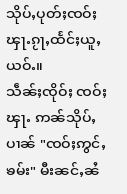သိုပ်ႇပုတ်ႈၸဝ်ႈၾႃႉၵႂႃႇထႅင်ႈယူႇယဝ်ႉ။
သဵၼ်ႈၸိုဝ်ႈ ၸဝ်ႈၾႃႉ ဢၼ်သိုပ်ႇပၢၼ် "ၸဝ်ႈဢွင်ႇၶမ်း" မီးၼင်ႇၼႆ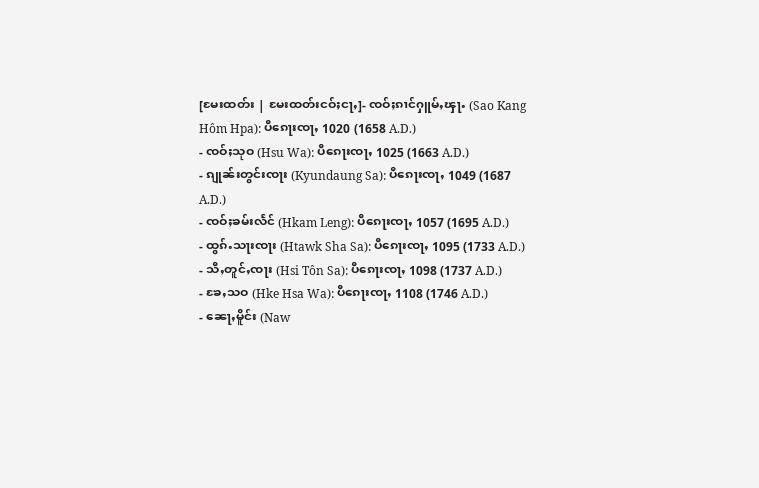[မႄးထတ်း | မႄးထတ်းငဝ်ႈငႃႇ]- ၸဝ်ႈၵၢင်ႁူမ်ႇၾႃႉ (Sao Kang Hôm Hpa): ပီၵေႃးၸႃႇ 1020 (1658 A.D.)
- ၸဝ်ႈသုဝ (Hsu Wa): ပီၵေႃးၸႃႇ 1025 (1663 A.D.)
- ၵျုၼ်းတွင်းၸႃး (Kyundaung Sa): ပီၵေႃးၸႃႇ 1049 (1687 A.D.)
- ၸဝ်ႈၶမ်းလႅင် (Hkam Leng): ပီၵေႃးၸႃႇ 1057 (1695 A.D.)
- ထွၵ်ႉသႃးၸႃး (Htawk Sha Sa): ပီၵေႃးၸႃႇ 1095 (1733 A.D.)
- သီႇတူင်ႇၸႃး (Hsi Tôn Sa): ပီၵေႃးၸႃႇ 1098 (1737 A.D.)
- ၶႄႇသဝ (Hke Hsa Wa): ပီၵေႃးၸႃႇ 1108 (1746 A.D.)
- ၼေႃႇမိူင်း (Naw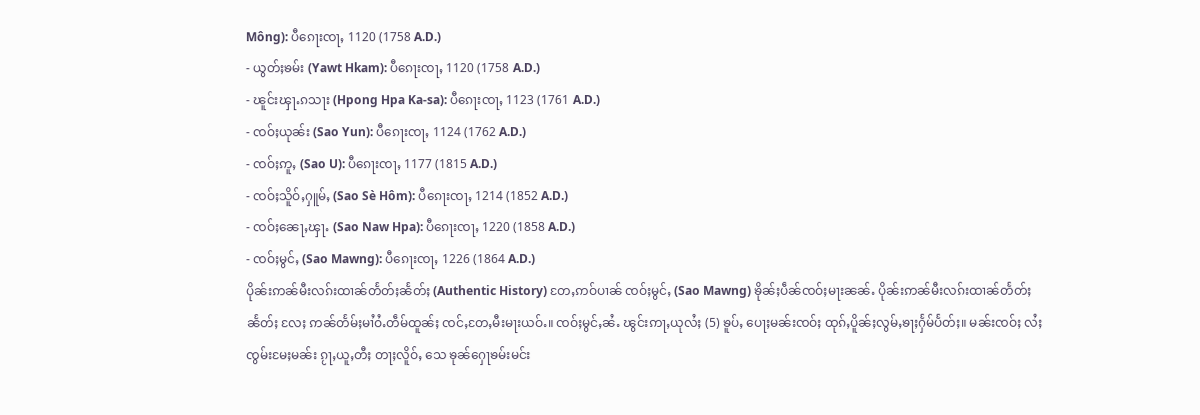Mông): ပီၵေႃးၸႃႇ 1120 (1758 A.D.)
- ယွတ်ႈၶမ်း (Yawt Hkam): ပီၵေႃးၸႃႇ 1120 (1758 A.D.)
- ၽူင်းၾႃႉၵသႃး (Hpong Hpa Ka-sa): ပီၵေႃးၸႃႇ 1123 (1761 A.D.)
- ၸဝ်ႈယုၼ်း (Sao Yun): ပီၵေႃးၸႃႇ 1124 (1762 A.D.)
- ၸဝ်ႈဢူႇ (Sao U): ပီၵေႃးၸႃႇ 1177 (1815 A.D.)
- ၸဝ်ႈသိူဝ်ႇႁူမ်ႇ (Sao Sè Hôm): ပီၵေႃးၸႃႇ 1214 (1852 A.D.)
- ၸဝ်ႈၼေႃႇၾႃႉ (Sao Naw Hpa): ပီၵေႃးၸႃႇ 1220 (1858 A.D.)
- ၸဝ်ႈမွင်ႇ (Sao Mawng): ပီၵေႃးၸႃႇ 1226 (1864 A.D.)
ပိုၼ်းဢၼ်မီးလၵ်းထၢၼ်တႅတ်ႈၼႅတ်ႈ (Authentic History) တႄႇဢဝ်ပၢၼ် ၸဝ်ႈမွင်ႇ (Sao Mawng) ၶိုၼ်ႈပဵၼ်ၸဝ်ႈမႃးၼၼ်ႉ ပိုၼ်းဢၼ်မီးလၵ်းထၢၼ်တႅတ်ႈၼႅတ်ႈ လႄႈ ဢၼ်တႅမ်ႈမၢႆဝႆႉတဵမ်ထူၼ်ႈ ၸင်ႇတႄႇမီးမႃးယဝ်ႉ။ ၸဝ်ႈမွင်ႇၼႆႉ ၽွင်းဢႃႇယုလႆႈ (5) ၶူပ်ႇ ပေႃႈမၼ်းၸဝ်ႈ ထုၵ်ႇပိူၼ်ႈလွမ်ႇၶႃႈႁႅမ်ပႅတ်ႈ။ မၼ်းၸဝ်ႈ လႆႈၸွမ်းမႄႈမၼ်း ၵႂႃႇယူႇတီႈ တႃႈလိူဝ်ႇ သေ ၶုၼ်ႁေႃၶမ်းမင်း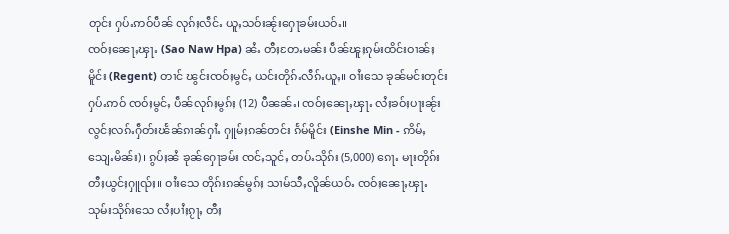တုင်း ႁပ်ႉဢဝ်ပဵၼ် လုၵ်ႈလဵင်ႉ ယူႇသဝ်းၼႂ်းႁေႃၶမ်းယဝ်ႉ။
ၸဝ်ႈၼေႃႇၾႃႉ (Sao Naw Hpa) ၼႆႉ တီႈတႄႉမၼ်း ပဵၼ်ၽူႈၵုမ်းထိင်းဝၢၼ်ႈမိူင်း (Regent) တၢင် ၽွင်းၸဝ်ႈမွင်ႇ ယင်းတိုၵ်ႉလဵၵ်ႉယူႇ။ ဝၢႆးသေ ၶုၼ်မင်းတုင်း ႁပ်ႉဢဝ် ၸဝ်ႈမွင်ႇ ပဵၼ်လုၵ်ႈမွၵ်ႈ (12) ပီၼၼ်ႉ၊ ၸဝ်ႈၼေႃႇၾႃႉ လႆႈၶဝ်ႈပႃးၼႂ်း လွင်ႈလၵ်ႉႁဵတ်းၽႅၼ်ၵၢၼ်ႁၢႆႉ ႁူမ်ႈၵၼ်တင်း ၵႅမ်မိူင်း (Einshe Min - ဢိမ်ႇသျေႉမိၼ်း)၊ ၵွပ်ႈၼႆ ၶုၼ်ႁေႃၶမ်း ၸင်ႇသူင်ႇ တပ်ႉသိုၵ်း (5,000) ၵေႃႉ မႃးတိုၵ်း တီႈယွင်ႈႁူၺ်ႈ။ ဝၢႆးသေ တိုၵ်းၵၼ်မွၵ်ႈ သၢမ်သီႇလိူၼ်ယဝ်ႉ ၸဝ်ႈၼေႃႇၾႃႉ သုမ်းသိုၵ်းသေ လႆႈပၢႆႈၵႂႃႇ တီႈ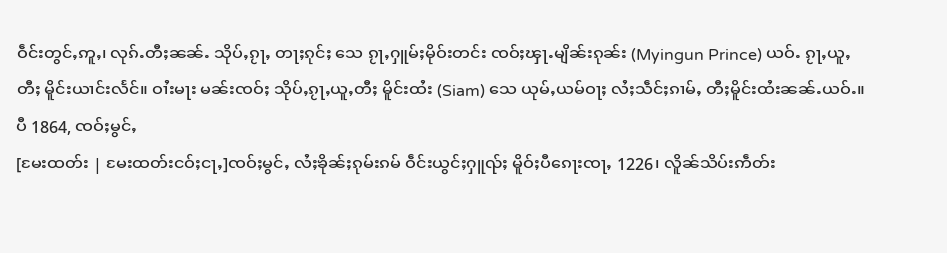ဝဵင်းတွင်ႇဢူႇ၊ လုၵ်ႉတီႈၼၼ်ႉ သိုပ်ႇၵႂႃႇ တႃႈၵုင်ႈ သေ ၵႂႃႇႁူမ်ႈမိုဝ်းတင်း ၸဝ်ႈၾႃႉမျိၼ်းၵုၼ်း (Myingun Prince) ယဝ်ႉ ၵႂႃႇယူႇတီႈ မိူင်းယၢင်းလႅင်။ ဝၢႆးမႃး မၼ်းၸဝ်ႈ သိုပ်ႇၵႂႃႇယူႇတီႈ မိူင်းထႆး (Siam) သေ ယုမ်ႇယမ်ဝႃႈ လႆႈသဵင်ႈၵၢမ်ႇ တီႈမိူင်းထႆးၼၼ်ႉယဝ်ႉ။
ပီ 1864, ၸဝ်ႈမွင်ႇ
[မႄးထတ်း | မႄးထတ်းငဝ်ႈငႃႇ]ၸဝ်ႈမွင်ႇ လႆႈၶိုၼ်ႈၵုမ်းၵမ် ဝဵင်းယွင်ႈႁူၺ်ႈ မိူဝ်ႈပီၵေႃးၸႃႇ 1226၊ လိူၼ်သိပ်းဢဵတ်း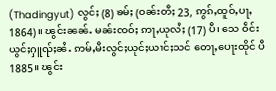(Thadingyut) လွင်ႈ (8) ၶမ်ႈ (ဝၼ်းတီႈ 23, ဢွၵ်ႇထူဝ်ႇပႃႇ 1864)။ ၽွင်းၼၼ်ႉ မၼ်းၸဝ်ႈ ဢႃႇယုလႆႈ (17) ပီ၊ သေ ဝဵင်းယွင်ႈႁူၺ်ႈၼႆႉ ဢမ်ႇမီးလွင်ႈယုင်ႈယၢင်ႈသင် တေႃႇပေႃးထိုင် ပီ 1885။ ၽွင်း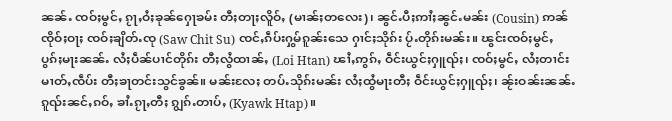ၼၼ်ႉ ၸဝ်ႈမွင်ႇ ၵႂႃႇဝႆႈၶုၼ်ႁေႃၶမ်း တီႈတႃႈလိူဝ်ႇ (မၢၼ်ႈတလေး)၊ ၼွင်ႉပီႈဢၢႆႈၼွင်ႉမၼ်း (Cousin) ဢၼ်ၸိုဝ်ႈဝႃႈ ၸဝ်ႈၶျိတ်ႉၸု (Saw Chit Su) ၸင်ႇၵဵပ်းႁွမ်ၵူၼ်းသေ ႁၢင်ႈသိုၵ်း ပႂ်ႉတိုၵ်းမၼ်း။ ၽွင်းၸဝ်ႈမွင်ႇ ပွၵ်ႈမႃးၼၼ်ႉ လႆႈပဵၼ်ပၢင်တိုၵ်း တီႈလွႆထၢၼ်ႇ (Loi Htan) ၽၢႆႇဢွၵ်ႇ ဝဵင်းယွင်ႈႁူၺ်ႈ၊ ၸဝ်ႈမွင်ႇ လႆႈတၢင်းမၢတ်ႇၸဵပ်း တီႈၶႃတင်းသွင်ၶွၼ်။ မၼ်းလႄႈ တပ်ႉသိုၵ်းမၼ်း လႆႈထွႆမႃးတီႈ ဝဵင်းယွင်ႈႁူၺ်ႈ၊ ၼႂ်းဝၼ်းၼၼ်ႉၵူၺ်းၼင်ႇၵဝ်ႇ ၶၢႆႉၵႂႃႇတီႈ ၵျွၵ်ႉတၢပ်ႇ (Kyawk Htap)။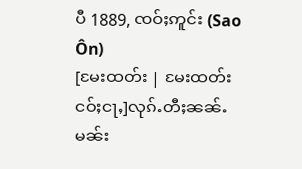ပီ 1889, ၸဝ်ႈဢူင်း (Sao Ôn)
[မႄးထတ်း | မႄးထတ်းငဝ်ႈငႃႇ]လုၵ်ႉတီႈၼၼ်ႉ မၼ်း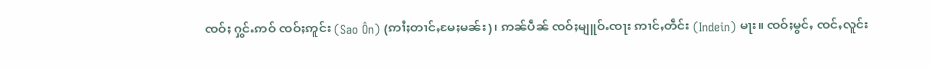ၸဝ်ႈ ႁွင်ႉဢဝ် ၸဝ်ႈဢူင်း (Sao Ôn) (ဢၢႆႈတၢင်ႇမႄႈမၼ်း)၊ ဢၼ်ပဵၼ် ၸဝ်ႈမျူဝ်ႉၸႃး ဢၢင်ႇတဵင်း (Indein) မႃး။ ၸဝ်ႈမွင်ႇ ၸင်ႇလူင်း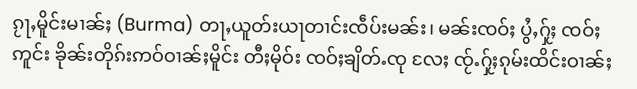ၵႂႃႇမိူင်းမၢၼ်ႈ (Burma) တႃႇယူတ်းယႃတၢင်းၸဵပ်းမၼ်း၊ မၼ်းၸဝ်ႈ ပွႆႇႁႂ်ႈ ၸဝ်ႈဢူင်း ၶိုၼ်းတိုၵ်းဢဝ်ဝၢၼ်ႈမိူင်း တီႈမိုဝ်း ၸဝ်ႈၶျိတ်ႉၸု လႄႈ ၸႂ်ႉႁႂ်ႈၵုမ်းထိင်းဝၢၼ်ႈ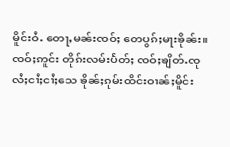မိူင်းဝႆႉ တေႃႇမၼ်းၸဝ်ႈ တေပွၵ်ႈမႃးၶိုၼ်း။ ၸဝ်ႈဢူင်း တိုၵ်းလမ်းပႅတ်ႈ ၸဝ်ႈၶျိတ်ႉၸု လႆႈငၢႆႈငၢႆႈသေ ၶိုၼ်ႈၵုမ်းထိင်းဝၢၼ်ႈမိူင်း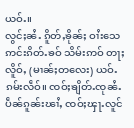ယဝ်ႉ။
လွင်ႈၼႆႉ ၵိူတ်ႇၶိုၼ်ႈ ဝၢႆးသေ ဢင်းၵိတ်ႉၶဝ် သိမ်းဢဝ် တႃႈလိူဝ်ႇ (မၢၼ်ႈတလေး) ယဝ်ႉၵမ်းလဵဝ်။ ၸဝ်ႈၶျိတ်ႉၸုၼႆႉ ပဵၼ်ၵူၼ်းၽၢႆႇ ၸဝ်ႈၾႃႉလူင်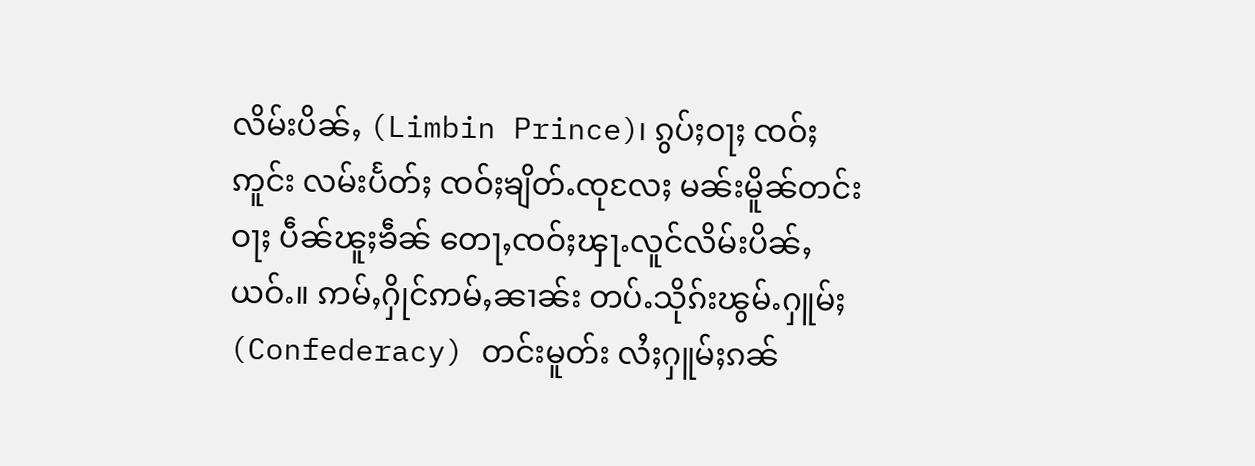လိမ်းပိၼ်ႇ (Limbin Prince)၊ ၵွပ်ႈဝႃႈ ၸဝ်ႈဢူင်း လမ်းပႅတ်ႈ ၸဝ်ႈၶျိတ်ႉၸုလႄႈ မၼ်းမိူၼ်တင်းဝႃႈ ပဵၼ်ၽူႈၶဵၼ် တေႃႇၸဝ်ႈၾႃႉလူင်လိမ်းပိၼ်ႇယဝ်ႉ။ ဢမ်ႇႁိုင်ဢမ်ႇၼၢၼ်း တပ်ႉသိုၵ်းၽွမ်ႉႁူမ်ႈ (Confederacy) တင်းမူတ်း လႆႈႁူမ်ႈၵၼ်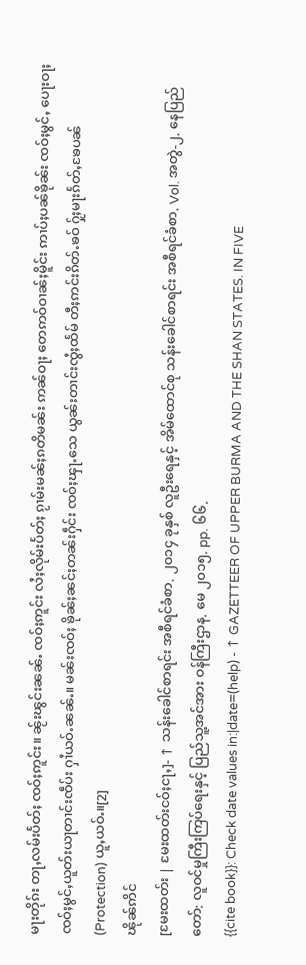မႃးတိုၵ်း တႃႇလမ်းပႅတ်ႈ ၸဝ်ႈဢူင်း။ ၼႂ်းၽွင်းၼၼ်ႉ ၸဝ်ႈဢူင်း လႆႈလိုမ်းပႅတ်ႈ ၵႂၢမ်းမၼ်ႈၵတိမၼ်း ဢၼ်ဝႃႈ တေဢဝ်ဝၢၼ်ႈမိူင်း ဢၢပ်ႈပၼ်ၶိုၼ်း ၸဝ်ႈမွင်ႇ ပေႃးဝႃႈ ၸဝ်ႈမွင်ႇယူတ်းယႃတၢင်းၸဵပ်း ႁၢႆယဝ်ႉၼၼ်ႉ။ မၼ်းၸဝ်ႈ ၶိုၼ်ႈၼင်ႈတၼ်းႁဵင်း ၸဝ်ႈၾႃႉသေ ယွၼ်းတၢင်းၸွႆႈထႅမ် တီႈဢင်းၵိတ်ႉၶဝ် ႁႂ်ႈမႃးၵႅတ်ႇၶႄပၼ် (Protection) ယူႇယဝ်ႉ။[2]
ၽိုၼ်ဢိင်
[မႄးထတ်း | မႄးထတ်းငဝ်ႈငႃႇ]- ↑ သန်းခေါင်စာရင်း အစီရင်ခံစာ. ၂၀၁၄ ခုနှစ် လူဦးရေနှင့် အိမ်ထောင်စု သန်းခေါင်စာရင်း အစီရင်ခံစာ. Vol. အတွဲ-၂. နေပြည်တော်: လူဝင်မှုကြီးကြပ်ရေးနှင့် ပြည်သူ့အင်အား ဝန်ကြီးဌာန. မေ ၂၀၁၅. pp. ၆၆.
{{cite book}}: Check date values in:|date=(help) - ↑ GAZETTEER OF UPPER BURMA AND THE SHAN STATES. IN FIVE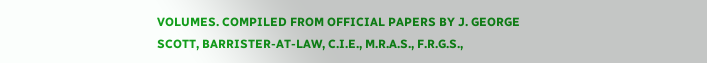VOLUMES. COMPILED FROM OFFICIAL PAPERS BY J. GEORGE SCOTT, BARRISTER-AT-LAW, C.I.E., M.R.A.S., F.R.G.S.,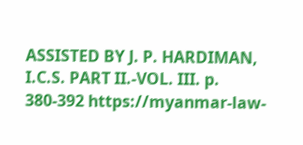ASSISTED BY J. P. HARDIMAN, I.C.S. PART II.-VOL. III. p. 380-392 https://myanmar-law-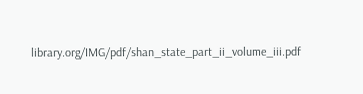library.org/IMG/pdf/shan_state_part_ii_volume_iii.pdf